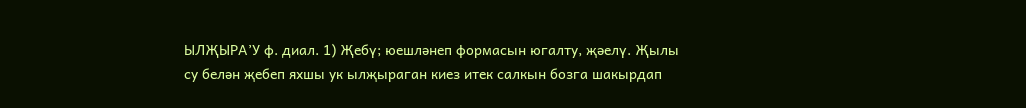ЫЛҖЫРА’У ф. диал. 1) Җебү; юешләнеп формасын югалту, җәелү. Җылы су белән җебеп яхшы ук ылҗыраган киез итек салкын бозга шакырдап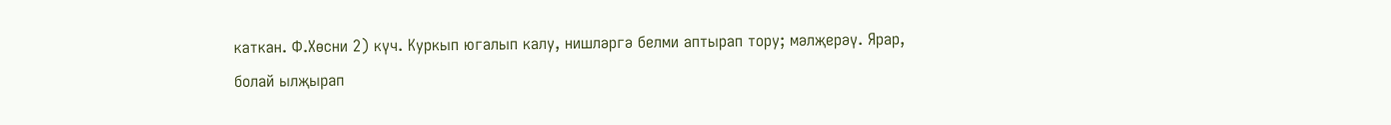каткан. Ф.Хөсни 2) күч. Куркып югалып калу, нишләргә белми аптырап тору; мәлҗерәү. Ярар, болай ылҗырап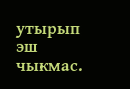утырып эш чыкмас.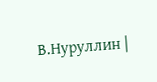В.Нуруллин |